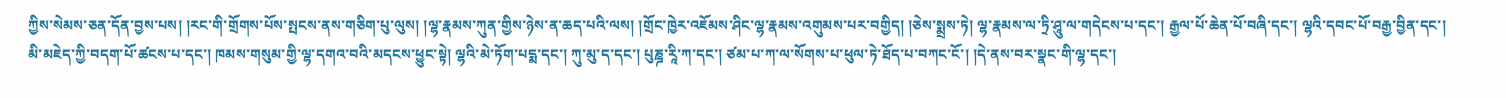ཀྱིས་སེམས་ཅན་དོན་བྱས་པས། །རང་གི་གྲོགས་པོས་སྤངས་ནས་གཅིག་པུ་ལུས། །ལྷ་རྣམས་ཀུན་གྱིས་ཉེས་ན་ཆད་པའི་ལས། །གྲོང་ཁྱེར་འཇོམས་ཤིང་ལྷ་རྣམས་འགུམས་པར་བགྱིད། །ཅེས་སྨྲས་ཏེ། ལྷ་རྣམས་ལ་ཏྲི་ཤཱུ་ལ་གདེངས་པ་དང་། རྒྱལ་པོ་ཆེན་པོ་བཞི་དང་། ལྷའི་དབང་པོ་བརྒྱ་བྱིན་དང་། མི་མཇེད་ཀྱི་བདག་པོ་ཚངས་པ་དང་། ཁམས་གསུམ་གྱི་ལྷ་དགའ་བའི་མདངས་ཕྱུང་སྟེ། ལྷའི་མེ་ཏོག་པདྨ་དང་། ཀུ་མུ་ད་དང་། པུཎྜ་རཱི་ཀ་དང་། ཙམ་པ་ཀ་ལ་སོགས་པ་ཕུལ་ཏེ་ཐོད་པ་བཀང་ངོ་། །དེ་ནས་བར་སྣང་གི་ལྷ་དང་།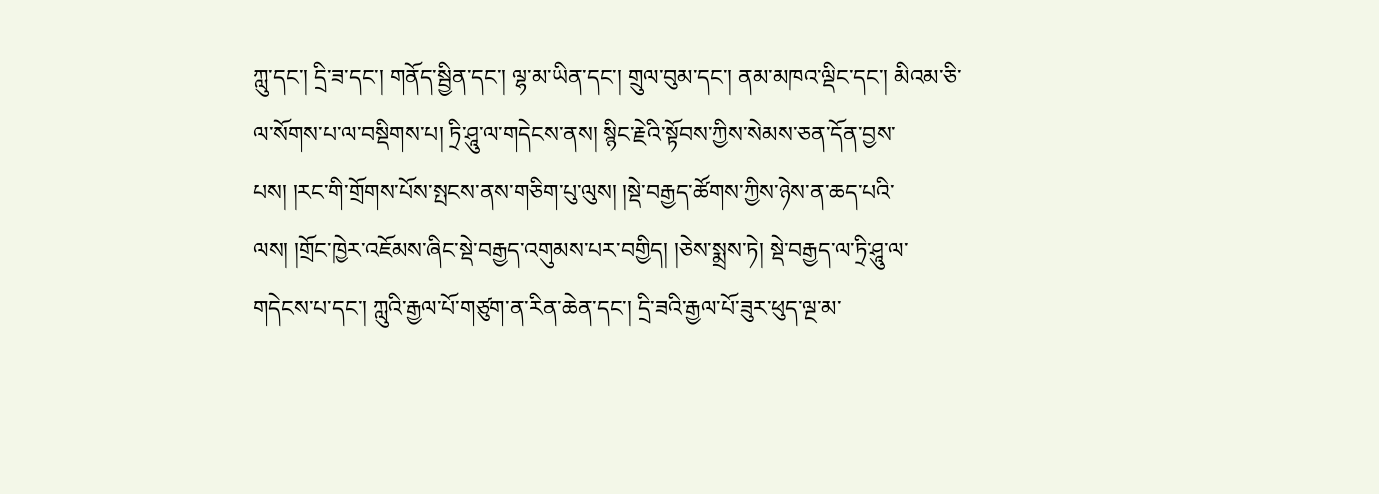ཀླུ་དང་། དྲི་ཟ་དང་། གནོད་སྦྱིན་དང་། ལྷ་མ་ཡིན་དང་། གྲུལ་བུམ་དང་། ནམ་མཁའ་ལྡིང་དང་། མིའམ་ཅི་ལ་སོགས་པ་ལ་བསྡིགས་པ། ཏྲི་ཤཱུ་ལ་གདེངས་ནས། སྙིང་རྗེའི་སྟོབས་ཀྱིས་སེམས་ཅན་དོན་བྱས་པས། །རང་གི་གྲོགས་པོས་སྤངས་ནས་གཅིག་པུ་ལུས། །སྡེ་བརྒྱད་ཚོགས་ཀྱིས་ཉེས་ན་ཆད་པའི་ལས། །གྲོང་ཁྱེར་འཇོམས་ཞིང་སྡེ་བརྒྱད་འགུམས་པར་བགྱིད། །ཅེས་སྨྲས་ཏེ། སྡེ་བརྒྱད་ལ་ཏྲི་ཤཱུ་ལ་གདེངས་པ་དང་། ཀླུའི་རྒྱལ་པོ་གཙུག་ན་རིན་ཆེན་དང་། དྲི་ཟའི་རྒྱལ་པོ་ཟུར་ཕུད་ལྔ་མ་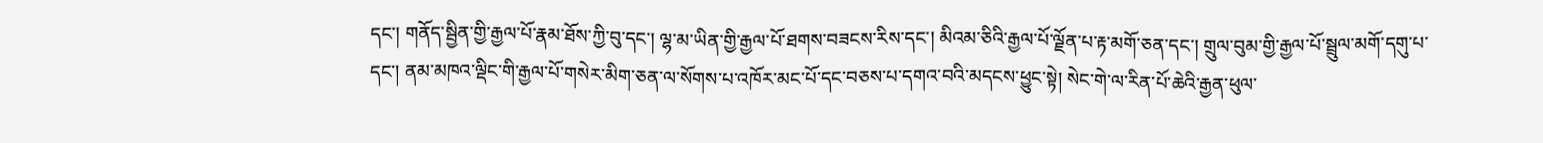དང་། གནོད་སྦྱིན་གྱི་རྒྱལ་པོ་རྣམ་ཐོས་ཀྱི་བུ་དང་། ལྷ་མ་ཡིན་གྱི་རྒྱལ་པོ་ཐགས་བཟངས་རིས་དང་། མིའམ་ཅིའི་རྒྱལ་པོ་ལྗོན་པ་རྟ་མགོ་ཅན་དང་། གྲུལ་བུམ་གྱི་རྒྱལ་པོ་སྦྲུལ་མགོ་དགུ་པ་དང་། ནམ་མཁའ་ལྡིང་གི་རྒྱལ་པོ་གསེར་མིག་ཅན་ལ་སོགས་པ་འཁོར་མང་པོ་དང་བཅས་པ་དགའ་བའི་མདངས་ཕྱུང་སྟེ། སེང་གེ་ལ་རིན་པོ་ཆེའི་རྒྱན་ཕུལ་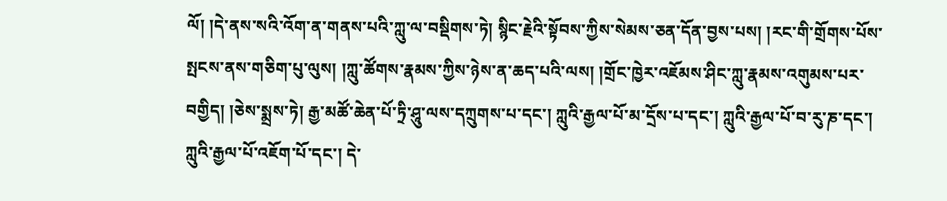ལོ། །དེ་ནས་སའི་འོག་ན་གནས་པའི་ཀླུ་ལ་བསྡིགས་ཏེ། སྙིང་རྗེའི་སྟོབས་ཀྱིས་སེམས་ཅན་དོན་བྱས་པས། །རང་གི་གྲོགས་པོས་སྤངས་ནས་གཅིག་པུ་ལུས། །ཀླུ་ཚོགས་རྣམས་ཀྱིས་ཉེས་ན་ཆད་པའི་ལས། །གྲོང་ཁྱེར་འཇོམས་ཤིང་ཀླུ་རྣམས་འགུམས་པར་བགྱིད། །ཅེས་སྨྲས་ཏེ། རྒྱ་མཚོ་ཆེན་པོ་ཏྲི་ཤཱུ་ལས་དཀྲུགས་པ་དང་། ཀླུའི་རྒྱལ་པོ་མ་དྲོས་པ་དང་། ཀླུའི་རྒྱལ་པོ་བ་རུ་ཎ་དང་། ཀླུའི་རྒྱལ་པོ་འཇོག་པོ་དང་། དེ་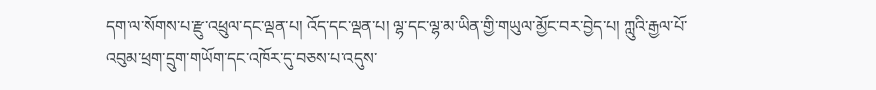དག་ལ་སོགས་པ་རྫུ་འཕྲུལ་དང་ལྡན་པ། འོད་དང་ལྡན་པ། ལྷ་དང་ལྷ་མ་ཡིན་གྱི་གཡུལ་མྱོང་བར་བྱེད་པ། ཀླུའི་རྒྱལ་པོ་འབུམ་ཕྲག་དྲུག་གཡོག་དང་འཁོར་དུ་བཅས་པ་འདུས་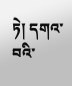ཏེ། དགའ་བའི་